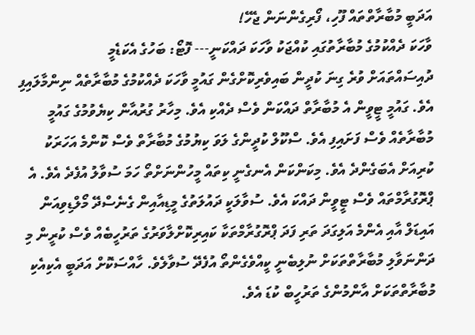އަދަބީ މުބާރާތްތައް ފޫހި، ފޯރިގެންނަން ޖެހޭ!
ވާހަކަ ދެއްކުމުގެ މުބާރާތުގައި ކުއްޖަކު ވާހަކަ ދައްކަނީ--- ފޮޓޯ: ބަހުގެ އެކަޑެމީ
ދުއިސައްތައަށް ވުރެ ގިނަ ކުދީން ބައިވެރިކޮށްގެން ގައުމީ ވާހަކަ ދެއްކުމުގެ މުބާރާތެއް ނިންމާލައިފި އެވެ. ގައުމީ ޓީވީން އެ މުބާރާތް ދައްކަން ވެސް ދެއްކި އެވެ. މިހާރު ގުރުއާން ކިޔެވުމުގެ ގައުމީ މުބާރާތެއް ވެސް ފަށައިފި އެވެ. ސްކޫލް ކުދީންގެ ލަވަ ކިޔުމުގެ މުބާރާތް ވެސް ކޮންމެ އަހަރަކު ކުރިއަށް އެބަގެންދެ އެވެ. މިކަންކަން އެނގެނީ ކިތައް މީހުންނަށްތޯ ހަމަ ސުވާލު އުފެދެ އެވެ. އެ ޕްރޮގުރާމްތައް ވެސް ޓީވީން ދައްކަ އެވެ. ސުވާލަކީ ދައުލަތުގެ މީޑިއާއިން ގެނެސްދޭ މޯލްޑިވިއަން އައިޑަލް އާއި އެންމެ އަލިގަދަ ތަރި ފަދަ ޕްރޮގުރާމްތަކާ ކައިރިކޮށްލާވަރުގެ ތަރުހީބެއް ވެސް ކުރީން މި ދަންނަވާލި މުބާރާތްތަކަށް ނުލިބެނީ ކީއްވެގެންތޯ އުފެދޭ ސުވާލެވެ. ހާއްސަކޮށް އަދަބީ އެކިއެކި މުބާރާތްތަކަށް އާންމުންގެ ތަރުހީބް ކުޑަ އެވެ.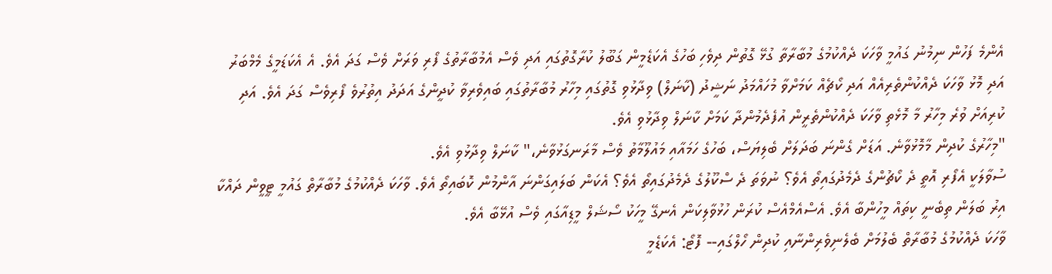އެންމެ ފަހުން ނިމުނު ގައުމީ ވާހަކަ ދެއްކުމުގެ މުބާރާތާ ގުޅޭ ގޮތުން ދިވެހި ބަހުގެ އެކަޑެމީން ގަބޫލު ކުރާގޮތުގައި އަދި ވެސް އެމުބާރާތުގެ ފޯރި ވަރަށް ވެސް ގަދަ އެވެ. އެ އެކަޑަމީގެ މެމްބަރު އަދި މޮޅު ވާހަކަ ދެއްކުންތެރިއެއް އަދި ކޯޗެއް ކަމަށްވާ މުހައްމަދު ނަޝީދު (ކާނަލް) ވިދާޅުވި ގޮތުގައި މިހާރު މުބާރާތުގައި ބައިވެރިވާ ކުދީންގެ އަދަދު އިތުރުވެ ފޯރިވެސް ގަދަ އެވެ. އަދި ކުރިއަށް ވުރެ މިހާރު މާ މޮޅެތި ވާހަކަ ދެއްކުންތެރީން އުފެދެމުންދާ ކަމަށް ކާނަލް ވިދާޅުވި އެވެ.
"މިހާރުގެ ކުދިން މާމޮޅުވާނެ. އަޑަށް ގެންނަ ބަދަލަށް ބެލިޔަސް، ބަހުގެ ހަމައާއި މައުލޫމާތު ވެސް މާރަނގަޅުވާނެ،" ކާނަލް ވިދާޅުވި އެވެ.
ސުވާލަކީ އެފޯރި އޮތީ ދެ ކޯޗުންގެ ދެމެދުގައިތޯ އެވެ؟ ނުވަތަ ދެ ސްކޫލުގެ ދެމެދުގައިތޯ އެވެ؟ އެކަން ބަލައިގަންނަ އާންމުން ކޮބައިތޯ އެވެ. ވާހަކަ ދެއްކުމުގެ މުބާރާތް ގައުމީ ޓީވީން ދައްކާ އިރު ބަލަން ތިބެނީ ކިތައް މީހުންބާ އެވެ. އެސްއެމްއެސް ކުރަން ހުޅުވާލިކަން އެނގޭ މީހަކު ސޯޝަލް މީޑިއާގައި ވެސް އުޅޭބާ އެވެ.
ވާހަކަ ދެއްކުމުގެ މުބާރާތް ބެލުމަށް ބެލެނިވެރިންނާއި ކުދިން ހޯލްގައި-- ފޮޓޯ: އެކަޑެމީ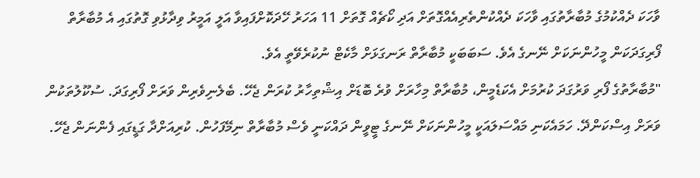ވާހަކަ ދެއްކުމުގެ މުބާރާތުގައި ވާހަކަ ދެއްކުންތެރިއެއްގޮތަށް އަދި ކޯޗެއް ގޮތަށް 11 އަހަރު ހޭދަކޮށްފައިވާ އަލީ އަމީރު ވިދާޅުވި ގޮތުގައި އެ މުބާރާތް ފޯރިގަދަކަން މީހުންނަކަށް ނޭނގެ އެވެ. ސަބަބަކީ މުބާރާތް ރަނގަޅަށް މާކެޓް ނުކުރެވޭތީ އެވެ.
"މުބާރާތުގެ ފޯރި ވަރުގަދަ ކުރުމަށް އެކަޑެމީން، މުބާރާތް މިހާރަށް ވުރެ ބޮޑަށް އިޝްތިހާރު ކުރަން ޖެހޭ. ބެލެނިވެރިން ވަރަށް ފޯރިގަދަ. ސުކޫލުތަކުން ވަރަށް އިސްކަންދޭ. ހަމައެކަނި މައްސަލައަކީ މީހުންނަކަށް ނޭނގެ ޓީވީން ދައްކަނީ ވެސް މުބާރާތް ނިމޭފަހުން. ކުރިއަށްދާ ގަޑީގައި ފެންނަން ޖެހޭ.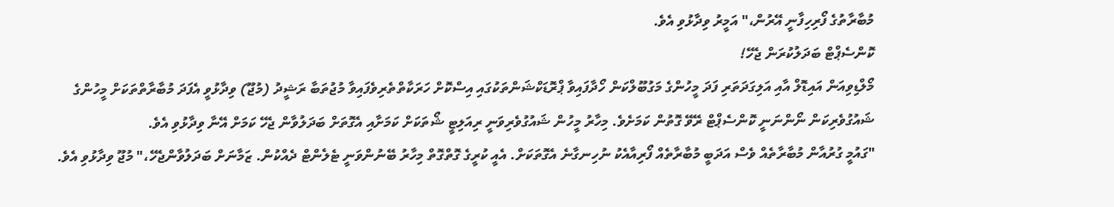މުބާރާތުގެ ފޯރިހިފާނީ އޭރުން،" އަމީރު ވިދާޅުވި އެވެ.
ކޮންސެޕްޓް ބަދަލުކުރަން ޖެހޭ!
މޯލްޑިވިއަން އައިޑޮލް އާއި އަލިގަދަތަރި ފަދަ މީހުންގެ މަގުބޫލްކަން ހޯދާފައިވާ ޕްރޮޑަކްޝަންތަކުގައި އިސްކޮށް ހަރަކާތްތެރިވެފައިވާ މުޖުތަބާ ރަޝީދު (މުޖޫ) ވިދާޅުވީ އެފަދަ މުބާރާތްތަކަށް މީހުންގެ ޝައުގުވެރިކަން ނޯންނަނީ ކޮންސެޕްޓް ރޭވޭ ގޮތުން ކަމަށެވެ. މިހާރު މީހުން ޝައުގުވެރިވަނީ ރިއަލިޓީ ޝޯތަކަށް ކަމަށާއި އެގޮތަށް ބަދަލުވާން ޖެހޭ ކަމަށް އޭނާ ވިދާޅުވި އެވެ.
"ގައުމީ ގުރުއާން މުބާރާތެއް ވެސް އަދަބީ މުބާރާތެއް ފޯރިއާއެކު ނުހިނގާނެ އެގޮތަކަށް. އެއީ ކުރީގެ ގޮތްގޮތް މިހާރު ބޭނުންވަނީ ޓެލެންޓް ދެއްކުން. ޒަމާނަށް ބަދަލުވާންޖެހޭ،" މުޖޫ ވިދާޅުވި އެވެ.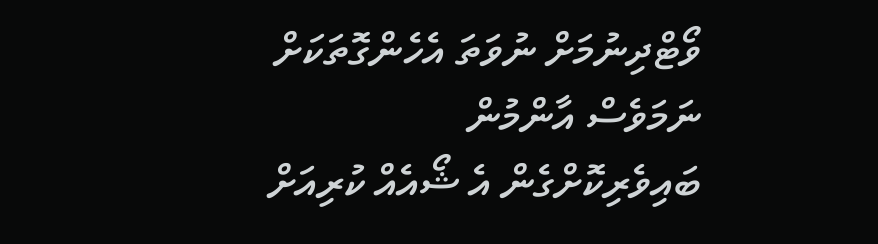ވޯޓްދިނުމަށް ނުވަތަ އެހެންގޮތަކަށް ނަމަވެސް އާންމުން ބައިވެރިކޮށްގެން އެ ޝޯއެއް ކުރިއަށް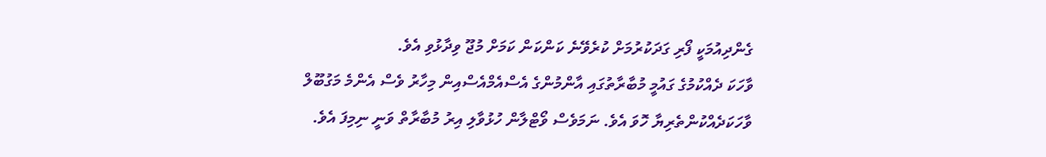ގެންދިއުމަކީ ފޯރި ގަދަކުރުމަށް ކުރެވޭނެ ކަންކަން ކަމަށް މުޖޫ ވިދާޅުވި އެވެ.
ވާހަކަ ދެއްކުމުގެ ގައުމީ މުބާރާތުގައި އާންމުންގެ އެސްއެމްއެސްއިން މިހާރު ވެސް އެންމެ މަގުބޫލް ވާހަކަދެއްކުންތެރިޔާ ހޮވަ އެވެ. ނަމަވެސް ވޯޓްލާން ހުޅުވާލި އިރު މުބާރާތް ވަނީ ނިމިފަ އެވެ.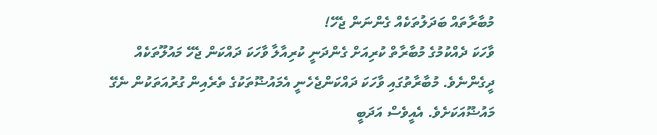މުބާރާތައް ބަދަލުތަކެއް ގެންނަން ޖެހޭ!
ވާހަކަ ދެއްކުމުގެ މުބާރާތް ކުރިއަށް ގެންދަނީ ކުރިއާލާ ވާހަކަ ދައްކަން ޖެހޭ މައުލޫތަކެއް ދީގެންނެވެ. މުބާރާތުގައި ވާހަކަ ދައްކަންޖެހެނީ އެމައުޟޫތަކުގެ ތެރެއިން ގުރުއަތަކުން ނެގޭ މައުޟޫއަކަށެވެ. އެއީވެސް އަދަބީ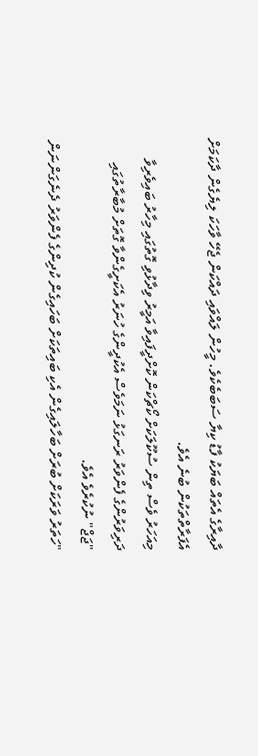ދާއިރާގެ އެތައް ބަޔަކު ފާޑު ކިޔާ ސަބަބެކެވެ. މީހުން ލައްވައި ދައްކަން ޖެހޭ ވާހަކަ ލިޔެގެން ދާކަމަށް އެފަރާތްތަކުން ބުނެ އެވެ.
މިއަހަރު ވެސް ތިން ސުކޫލަކަށް ކޯޗްކަން ކޮށްދީފައިވާ އަމީރު ވިދާޅުވި ގޮތުގައި މިހާރު ބައިވެރިވާ ދަރިވަރުންގެ ފެންވަރު ރަނގަޅު ނަމަވެސް އެކުދީންގެ ހުނަރު އެކަށީގެންވާ ގޮތަށް މުބާރާތުގައި "ޖަޖް" ނުކުރެވެ އެވެ.
"ހަތަރު ވަރަކަށް ބުރަށް ބަހާލައިގެން އެކި ބައިތަކަށް ބަހައިގެން ކުދިންގެ ފެންވަރު ދެނެގަންނަން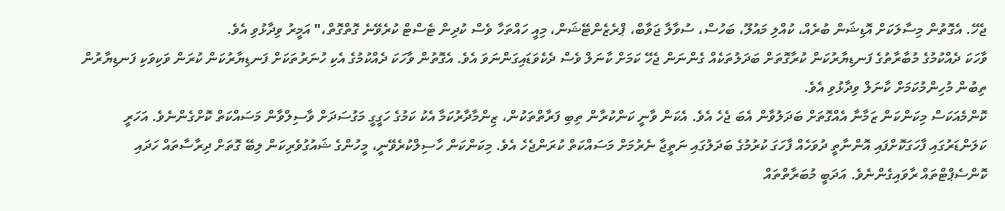ޖެހޭ. އެގޮތުން މިސާލަކަށް އޮޑިޝަން ބުރެއް، ކުއްލި މައުލޫ، ބަހުސް، ސުވާލާ ޖަވާބް، ޕްރެޒެންޓޭޝަން، މިއީ ހައްތަހާ ވެސް ކުދިން ޓެސްޓް ކުރެވޭނެ ގޮތްގޮތް،" އަމީރު ވިދާޅުވި އެވެ.
ވާހަކަ ދެއްކުމުގެ މުބާރާތުގެ ފަނޑިޔާރުކަން ކުރާގޮތަށް ބަދަލުތަކެއް ގެންނަން ޖެހޭ ކަމަށް ކާނަލް ވެސް ދެކެވަޑައިގަންނަވަ އެވެ. އެގޮތުން ވާހަކަ ދެއްކުމުގެ އެކި ހުނަރުތަކަށް ފަނޑިޔާރުކަން ކުރަން ވަކިވަކި ފަނޑިޔާރުން ތިބުން މުހިންމުކަމަށް ކާނަލް ވިދާޅުވި އެވެ.
ކޮންމެއަކަސް މިކަންކަން ޒަމާނާ އެއްގޮތަށް ބަދަލުވާން އެބަ ޖެހެ އެވެ. އެކަން ވާނީ ކަންކުރާން ތިބި ފަރާތްތަކުން، ޒިންމާދާރުކަމާ އެކު ކަމުގެ ހަގީގީ މަގުސަދަށް ވާސިލްވާން މަސައްކަތް ކޮށްގެންނެވެ. އަހަރީ ކަލަންޑަރުގައި ފާހަގަކޮށްފައި އޮންނާތީ ދުވަހެއް ފާހަގަ ކުރުމުގެ ބަދަލުގައި ނަތީޖާ ނެރުމަށް މަސައްކަތް ކުރަންޖެހެ އެވެ. މިކަންކަން ހާސިލްކުރެވޭނީ، މީހުންގެ ޝައުގުވެރިކަން ލިބޭ ގޮތަށް ދިރާސާތައް ހަދައި ކޮންސެޕްޓްތައް ރާވައިގެންނެވެ. އަދަބީ މުބަރާތްތައް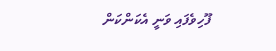ފޫހިވެފައި ވަނީ އެކަންކަން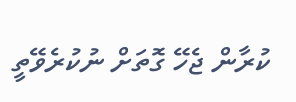ކުރާން ޖެހޭ ގޮތަށް ނުކުރެވޭތީ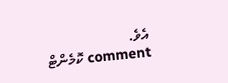އެވެ.
comment ކޮމެންޓް